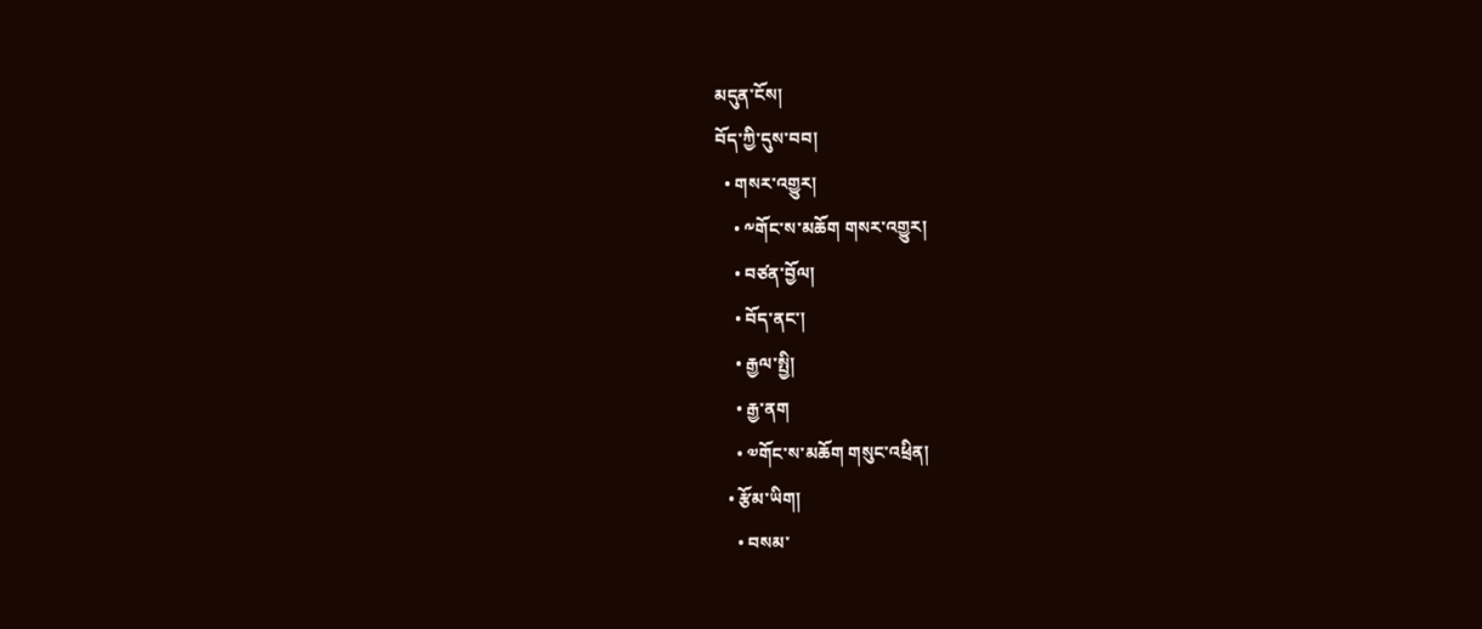མདུན་ངོས།
བོད་ཀྱི་དུས་བབ།
  • གསར་འགྱུར།
    • ༸གོང་ས་མཆོག གསར་འགྱུར།
    • བཙན་བྱོལ།
    • བོད་ནང་།
    • རྒྱལ་སྤྱི།
    • རྒྱ་ནག
    • ༧གོང་ས་མཆོག གསུང་འཕྲིན།
  • རྩོམ་ཡིག།
    • བསམ་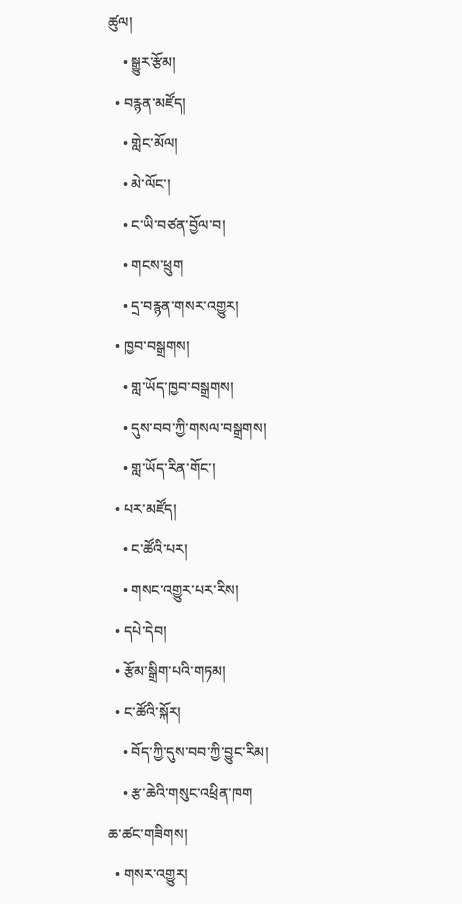ཚུལ།
    • སྒྱུར་རྩོམ།
  • བརྙན་མཛོད།
    • གླེང་མོལ།
    • མེ་ལོང་།
    • ང་ཡི་བཙན་བྱོལ་བ།
    • གངས་ཕྲུག
    • དྲ་བརྙན་གསར་འགྱུར།
  • ཁྱབ་བསྒྲགས།
    • གླ་ཡོད་ཁྱབ་བསྒྲགས།
    • དུས་བབ་ཀྱི་གསལ་བསྒྲགས།
    • གླ་ཡོད་རིན་གོང་།
  • པར་མཛོད།
    • ང་ཚོའི་པར།
    • གསང་འགྱུར་པར་རིས།
  • དཔེ་དེབ།
  • རྩོམ་སྒྲིག་པའི་གཏམ།
  • ང་ཚོའི་སྐོར།
    • བོད་ཀྱི་དུས་བབ་ཀྱི་བྱུང་རིམ།
    • རྩ་ཆེའི་གསུང་འཕྲིན་ཁག
ཆ་ཚང་གཟིགས།
  • གསར་འགྱུར།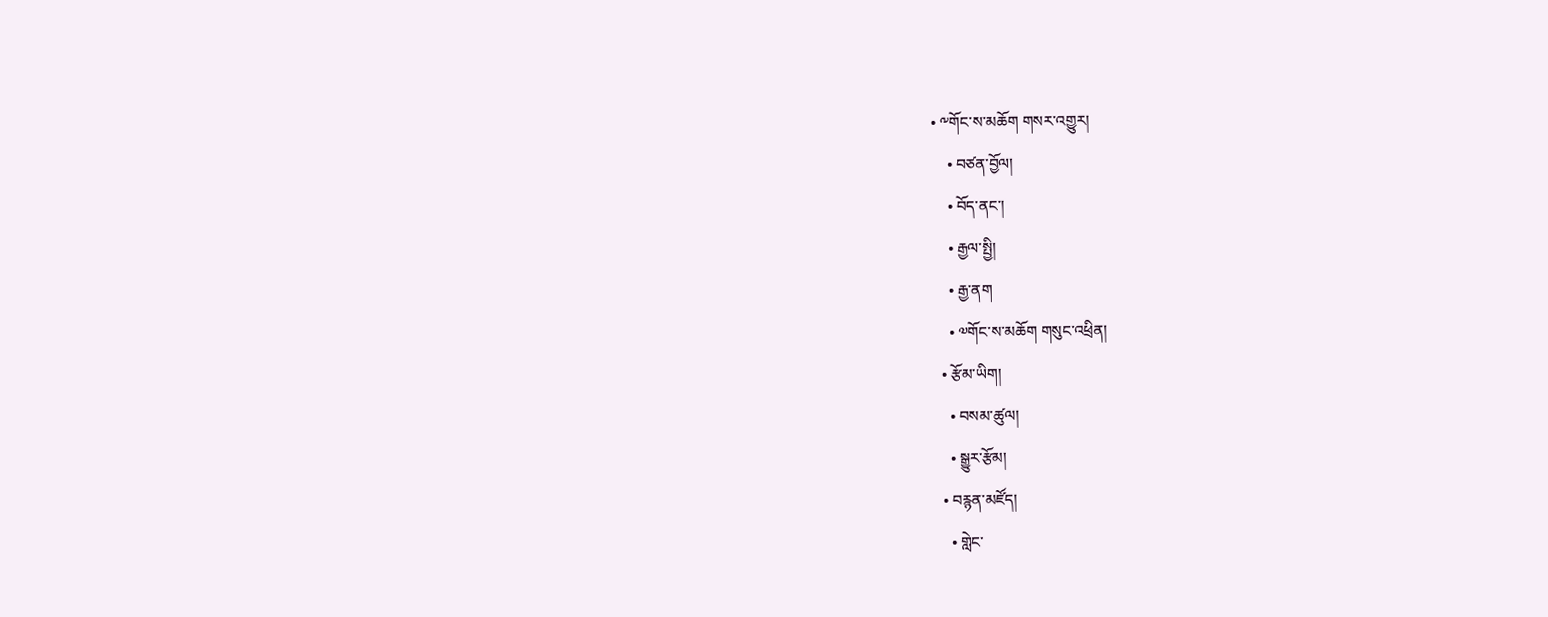• ༸གོང་ས་མཆོག གསར་འགྱུར།
    • བཙན་བྱོལ།
    • བོད་ནང་།
    • རྒྱལ་སྤྱི།
    • རྒྱ་ནག
    • ༧གོང་ས་མཆོག གསུང་འཕྲིན།
  • རྩོམ་ཡིག།
    • བསམ་ཚུལ།
    • སྒྱུར་རྩོམ།
  • བརྙན་མཛོད།
    • གླེང་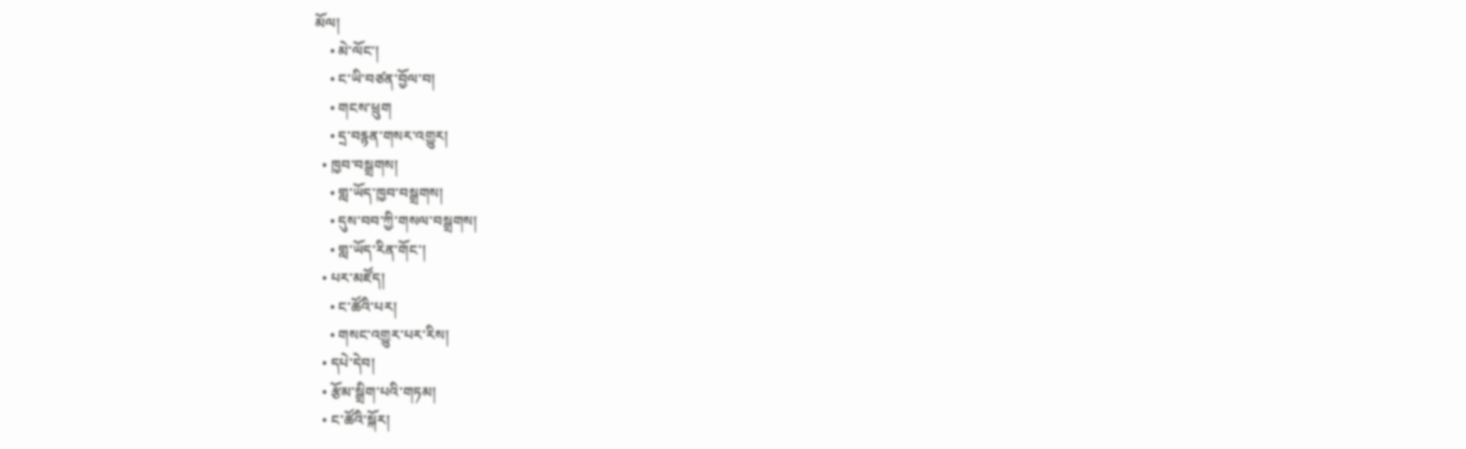མོལ།
    • མེ་ལོང་།
    • ང་ཡི་བཙན་བྱོལ་བ།
    • གངས་ཕྲུག
    • དྲ་བརྙན་གསར་འགྱུར།
  • ཁྱབ་བསྒྲགས།
    • གླ་ཡོད་ཁྱབ་བསྒྲགས།
    • དུས་བབ་ཀྱི་གསལ་བསྒྲགས།
    • གླ་ཡོད་རིན་གོང་།
  • པར་མཛོད།
    • ང་ཚོའི་པར།
    • གསང་འགྱུར་པར་རིས།
  • དཔེ་དེབ།
  • རྩོམ་སྒྲིག་པའི་གཏམ།
  • ང་ཚོའི་སྐོར།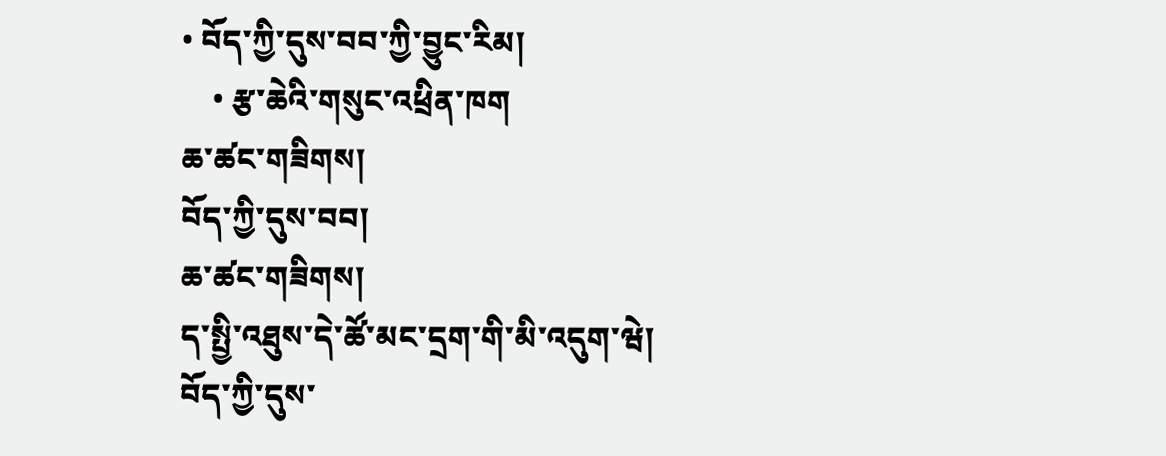• བོད་ཀྱི་དུས་བབ་ཀྱི་བྱུང་རིམ།
    • རྩ་ཆེའི་གསུང་འཕྲིན་ཁག
ཆ་ཚང་གཟིགས།
བོད་ཀྱི་དུས་བབ།
ཆ་ཚང་གཟིགས།
ད་སྤྱི་འཐུས་དེ་ཚོ་མང་དྲག་གི་མི་འདུག་ཝེ།
བོད་ཀྱི་དུས་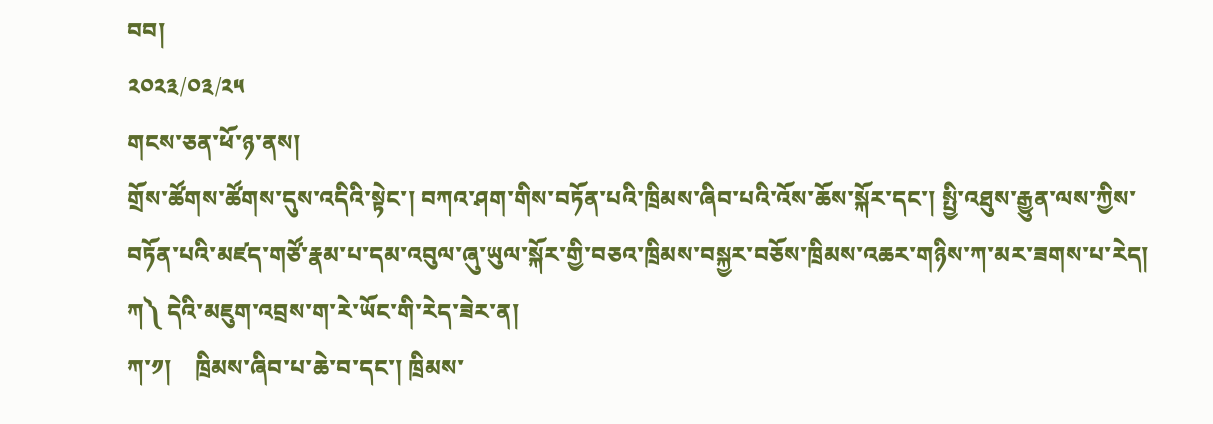བབ།
༢༠༢༣/༠༣/༢༥
གངས་ཅན་ཕོ་ཉ་ནས།
གྲོས་ཚོགས་ཚོགས་དུས་འདིའི་སྟེང་། བཀའ་ཤག་གིས་བཏོན་པའི་ཁྲིམས་ཞིབ་པའི་འོས་ཆོས་སྐོར་དང་། སྤྱི་འཐུས་རྒྱུན་ལས་ཀྱིས་བཏོན་པའི་མཛད་གཙོ་རྣམ་པ་དམ་འབུལ་ཞུ་ཡུལ་སྐོར་གྱི་བཅའ་ཁྲིམས་བསྐྱར་བཅོས་ཁྲིམས་འཆར་གཉིས་ཀ་མར་ཟགས་པ་རེད།
ཀ༽ དེའི་མཇུག་འབྲས་ག་རེ་ཡོང་གི་རེད་ཟེར་ན།
ཀ་༡།    ཁྲིམས་ཞིབ་པ་ཆེ་བ་དང་། ཁྲིམས་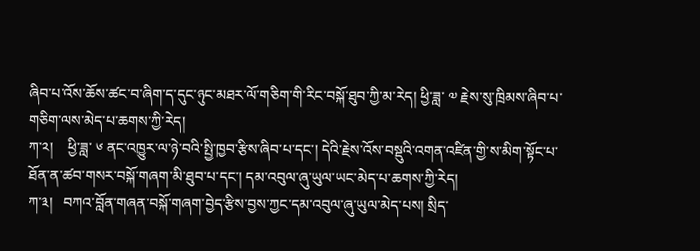ཞིབ་པ་འོས་ཆོས་ཚང་བ་ཞིག་ད་དུང་ཉུང་མཐར་ལོ་གཅིག་གི་རིང་བསྐོ་ཐུབ་ཀྱི་མ་རེད། ཕྱི་ཟླ་ ༧ རྗེས་སུ་ཁྲིམས་ཞིབ་པ་གཅིག་ལས་མེད་པ་ཆགས་ཀྱི་རེད།
ཀ་༢།    ཕྱི་ཟླ་ ༦ ནང་འཁྱུར་ལ་ཉེ་བའི་སྤྱི་ཁྱབ་རྩིས་ཞིབ་པ་དང་། དེའི་རྗེས་འོས་བསྡུའི་འགན་འཛིན་གྱི་ས་མིག་སྟོང་པ་ཐོན་ན་ཚབ་གསར་བསྐོ་གཞག་མི་ཐུབ་པ་དང་། དམ་འབུལ་ཞུ་ཡུལ་ཡང་མེད་པ་ཆགས་ཀྱི་རེད།
ཀ་༣།   བཀའ་བློན་གཞན་བསྐོ་གཞག་བྱེད་རྩིས་བྱས་ཀྱང་དམ་འབུལ་ཞུ་ཡུལ་མེད་པས། སྲིད་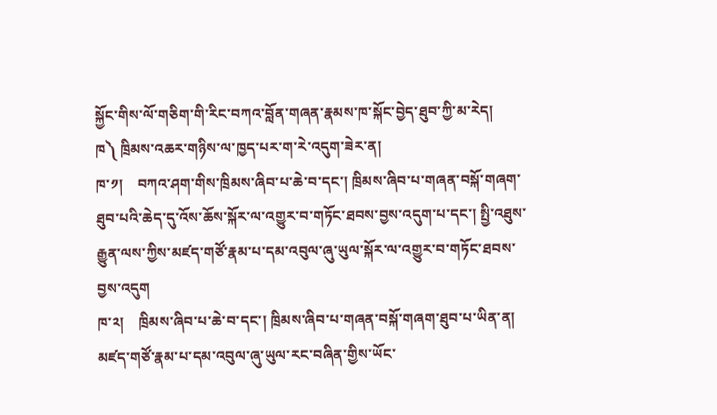སྐྱོང་གིས་ལོ་གཅིག་གི་རིང་བཀའ་བློན་གཞན་རྣམས་ཁ་སྐོང་བྱེད་ཐུབ་ཀྱི་མ་རེད།
ཁ༽ ཁྲིམས་འཆར་གཉིས་ལ་ཁྱད་པར་ག་རེ་འདུག་ཟེར་ན།
ཁ་༡།    བཀའ་ཤག་གིས་ཁྲིམས་ཞིབ་པ་ཆེ་བ་དང་། ཁྲིམས་ཞིབ་པ་གཞན་བསྐོ་གཞག་ཐུབ་པའི་ཆེད་དུ་འོས་ཆོས་སྐོར་ལ་འགྱུར་བ་གཏོང་ཐབས་བྱས་འདུག་པ་དང་། སྤྱི་འཐུས་རྒྱུན་ལས་ཀྱིས་མཛད་གཙོ་རྣམ་པ་དམ་འབུལ་ཞུ་ཡུལ་སྐོར་ལ་འགྱུར་བ་གཏོང་ཐབས་བྱས་འདུག
ཁ་༢།    ཁྲིམས་ཞིབ་པ་ཆེ་བ་དང་། ཁྲིམས་ཞིབ་པ་གཞན་བསྐོ་གཞག་ཐུབ་པ་ཡིན་ན། མཛད་གཙོ་རྣམ་པ་དམ་འབུལ་ཞུ་ཡུལ་རང་བཞིན་གྱིས་ཡོང་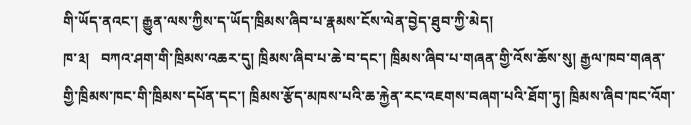གི་ཡོད་ནའང་། རྒྱུན་ལས་ཀྱིས་ད་ཡོད་ཁྲིམས་ཞིབ་པ་རྣམས་ངོས་ལེན་བྱེད་ཐུབ་ཀྱི་མེད།
ཁ་༣།   བཀའ་ཤག་གི་ཁྲིམས་འཆར་དུ། ཁྲིམས་ཞིབ་པ་ཆེ་བ་དང་། ཁྲིམས་ཞིབ་པ་གཞན་གྱི་འོས་ཆོས་སུ། རྒྱལ་ཁབ་གཞན་གྱི་ཁྲིམས་ཁང་གི་ཁྲིམས་དཔོན་དང་། ཁྲིམས་རྩོད་མཁས་པའི་ཆ་རྐྱེན་རང་འཇགས་བཞག་པའི་ཐོག་ཏུ། ཁྲིམས་ཞིབ་ཁང་འོག་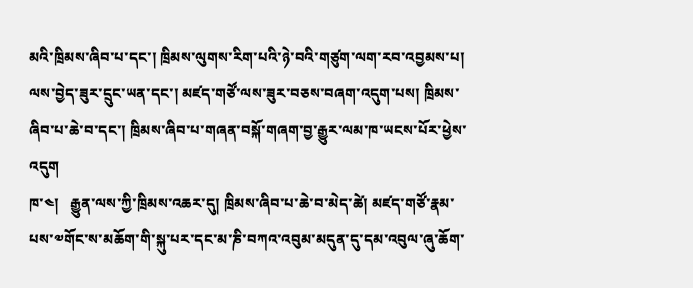མའི་ཁྲིམས་ཞིབ་པ་དང་། ཁྲིམས་ལུགས་རིག་པའི་ཉེ་བའི་གཙུག་ལག་རབ་འབྱམས་པ། ལས་བྱེད་ཟུར་དྲུང་ཡན་དང་། མཛད་གཙོ་ལས་ཟུར་བཅས་བཞག་འདུག་པས། ཁྲིམས་ཞིབ་པ་ཆེ་བ་དང་། ཁྲིམས་ཞིབ་པ་གཞན་བསྐོ་གཞག་བྱ་རྒྱུར་ལམ་ཁ་ཡངས་པོར་ཕྱེས་འདུག
ཁ་༤།   རྒྱུན་ལས་ཀྱི་ཁྲིམས་འཆར་དུ། ཁྲིམས་ཞིབ་པ་ཆེ་བ་མེད་ཚེ། མཛད་གཙོ་རྣམ་པས་༧གོང་ས་མཆོག་གི་སྐུ་པར་དང་མ་ཎི་བཀའ་འབུམ་མདུན་དུ་དམ་འབུལ་ཞུ་ཆོག་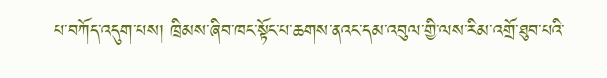པ་བཀོད་འདུག་པས། ཁྲིམས་ཞིབ་ཁང་སྟོང་པ་ཆགས་ནའང་དམ་འབུལ་གྱི་ལས་རིམ་འགྲོ་ཐུབ་པའི་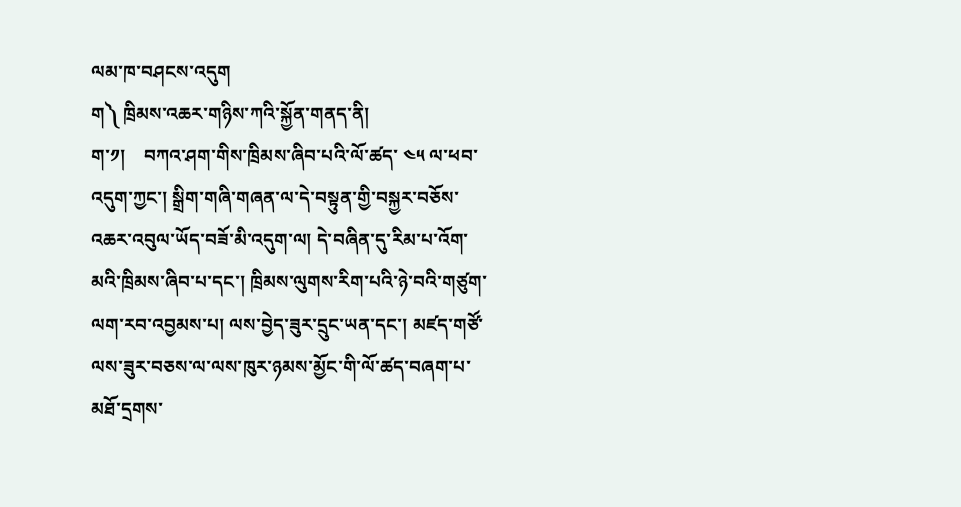ལམ་ཁ་བཤངས་འདུག
ག༽ ཁྲིམས་འཆར་གཉིས་ཀའི་སྐྱོན་གནད་ནི།
ག་༡།    བཀའ་ཤག་གིས་ཁྲིམས་ཞིབ་པའི་ལོ་ཚད་ ༤༥ ལ་ཕབ་འདུག་ཀྱང་། སྒྲིག་གཞི་གཞན་ལ་དེ་བསྟུན་གྱི་བསྐྱར་བཅོས་འཆར་འབུལ་ཡོད་བཟོ་མི་འདུག་ལ། དེ་བཞིན་དུ་རིམ་པ་འོག་མའི་ཁྲིམས་ཞིབ་པ་དང་། ཁྲིམས་ལུགས་རིག་པའི་ཉེ་བའི་གཙུག་ལག་རབ་འབྱམས་པ། ལས་བྱེད་ཟུར་དྲུང་ཡན་དང་། མཛད་གཙོ་ལས་ཟུར་བཅས་ལ་ལས་ཁུར་ཉམས་མྱོང་གི་ལོ་ཚད་བཞག་པ་མཐོ་དྲགས་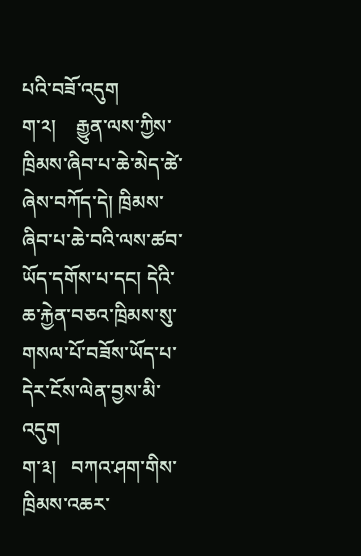པའི་བཟོ་འདུག
ག་༢།    རྒྱུན་ལས་ཀྱིས་ཁྲིམས་ཞིབ་པ་ཆེ་མེད་ཚེ་ཞེས་བཀོད་དེ། ཁྲིམས་ཞིབ་པ་ཆེ་བའི་ལས་ཚབ་ཡོད་དགོས་པ་དང། དེའི་ཆ་རྐྱེན་བཅའ་ཁྲིམས་སུ་གསལ་པོ་བཟོས་ཡོད་པ་དེར་ངོས་ལེན་བྱས་མི་འདུག
ག་༣།   བཀའ་ཤག་གིས་ཁྲིམས་འཆར་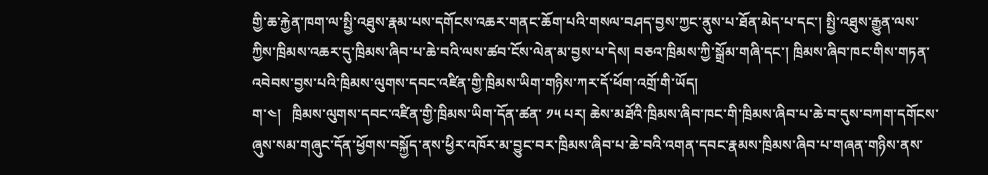གྱི་ཆ་རྐྱེན་ཁག་ལ་སྤྱི་འཐུས་རྣམ་པས་དགོངས་འཆར་གནང་ཆོག་པའི་གསལ་བཤད་བྱས་ཀྱང་ནུས་པ་ཐོན་མེད་པ་དང་། སྤྱི་འཐུས་རྒྱུན་ལས་ཀྱིས་ཁྲིམས་འཆར་དུ་ཁྲིམས་ཞིབ་པ་ཆེ་བའི་ལས་ཚབ་ངོས་ལེན་མ་བྱས་པ་དེས། བཅའ་ཁྲིམས་ཀྱི་སྒྲོམ་གཞི་དང་། ཁྲིམས་ཞིབ་ཁང་གིས་གཏན་འབེབས་བྱས་པའི་ཁྲིམས་ལུགས་དབང་འཛིན་གྱི་ཁྲིམས་ཡིག་གཉིས་ཀར་དོ་ཕོག་འགྲོ་གི་ཡོད།
ག་༤།   ཁྲིམས་ལུགས་དབང་འཛིན་གྱི་ཁྲིམས་ཡིག་དོན་ཚན་ ༡༥ པར། ཆེས་མཐོའི་ཁྲིམས་ཞིབ་ཁང་གི་ཁྲིམས་ཞིབ་པ་ཆེ་བ་དུས་བཀག་དགོངས་ཞུས་སམ་གཞུང་དོན་ཕྱོགས་བསྐྱོད་ནས་ཕྱིར་འཁོར་མ་བྱུང་བར་ཁྲིམས་ཞིབ་པ་ཆེ་བའི་འགན་དབང་རྣམས་ཁྲིམས་ཞིབ་པ་གཞན་གཉིས་ནས་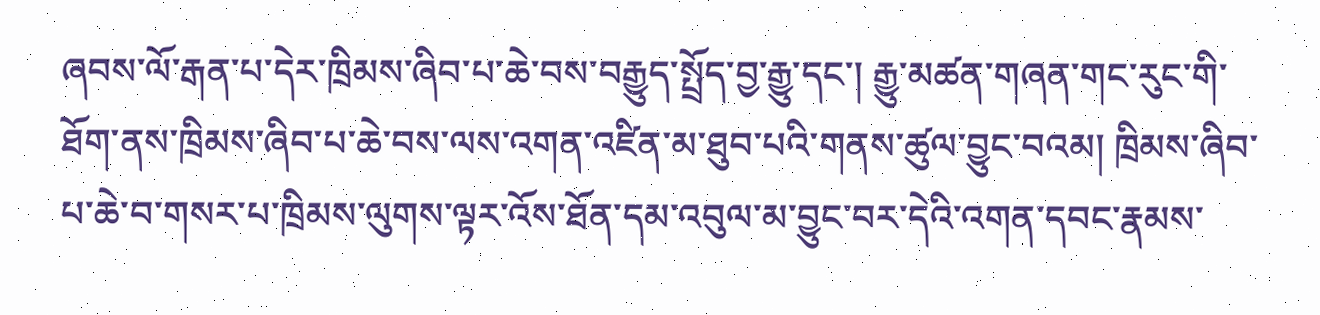ཞབས་ལོ་རྒན་པ་དེར་ཁྲིམས་ཞིབ་པ་ཆེ་བས་བརྒྱུད་སྤྲོད་བྱ་རྒྱུ་དང་། རྒྱུ་མཚན་གཞན་གང་རུང་གི་ཐོག་ནས་ཁྲིམས་ཞིབ་པ་ཆེ་བས་ལས་འགན་འཛིན་མ་ཐུབ་པའི་གནས་ཚུལ་བྱུང་བའམ། ཁྲིམས་ཞིབ་པ་ཆེ་བ་གསར་པ་ཁྲིམས་ལུགས་ལྟར་འོས་ཐོན་དམ་འབུལ་མ་བྱུང་བར་དེའི་འགན་དབང་རྣམས་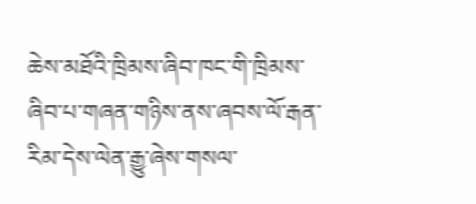ཆེས་མཐོའི་ཁྲིམས་ཞིབ་ཁང་གི་ཁྲིམས་ཞིབ་པ་གཞན་གཉིས་ནས་ཞབས་ལོ་རྒན་རིམ་དེས་ལེན་རྒྱུ་ཞེས་གསལ་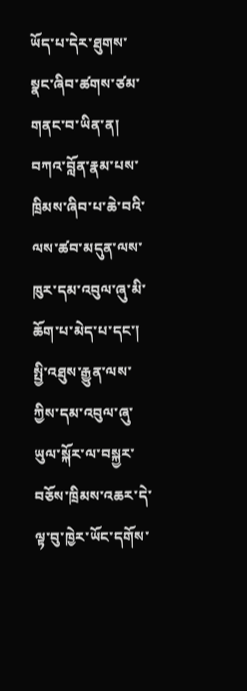ཡོད་པ་དེར་ཐུགས་སྣང་ཞིབ་ཚགས་ཙམ་གནང་བ་ཡིན་ན། བཀའ་བློན་རྣམ་པས་ཁྲིམས་ཞིབ་པ་ཆེ་བའི་ལས་ཚབ་མདུན་ལས་ཁུར་དམ་འབུལ་ཞུ་མི་ཆོག་པ་མེད་པ་དང་། སྤྱི་འཐུས་རྒྱུན་ལས་ཀྱིས་དམ་འབུལ་ཞུ་ཡུལ་སྐོར་ལ་བསྐྱར་བཅོས་ཁྲིམས་འཆར་དེ་ལྟ་བུ་ཁྱེར་ཡོང་དགོས་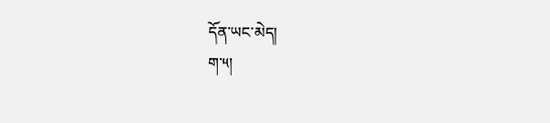དོན་ཡང་མེད།
ག་༥།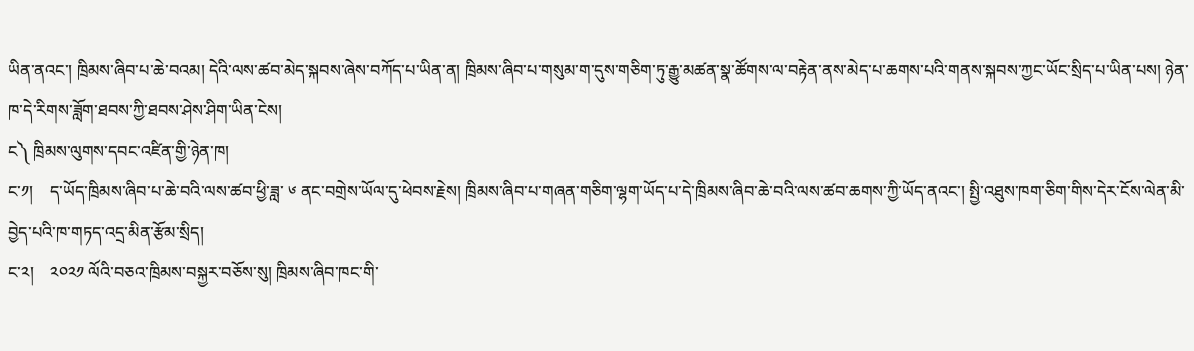ཡིན་ནའང་། ཁྲིམས་ཞིབ་པ་ཆེ་བའམ། དེའི་ལས་ཚབ་མེད་སྐབས་ཞེས་བཀོད་པ་ཡིན་ན། ཁྲིམས་ཞིབ་པ་གསུམ་ག་དུས་གཅིག་ཏུ་རྒྱུ་མཚན་སྣ་ཚོགས་ལ་བརྟེན་ནས་མེད་པ་ཆགས་པའི་གནས་སྐབས་ཀྱང་ཡོང་སྲིད་པ་ཡིན་པས། ཉེན་ཁ་དེ་རིགས་ཟློག་ཐབས་ཀྱི་ཐབས་ཤེས་ཤིག་ཡིན་ངེས།
ང༽ ཁྲིམས་ལུགས་དབང་འཛིན་གྱི་ཉེན་ཁ།
ང་༡།    ད་ཡོད་ཁྲིམས་ཞིབ་པ་ཆེ་བའི་ལས་ཚབ་ཕྱི་ཟླ་ ༦ ནང་བགྲེས་ཡོལ་དུ་ཕེབས་རྗེས། ཁྲིམས་ཞིབ་པ་གཞན་གཅིག་ལྷག་ཡོད་པ་དེ་ཁྲིམས་ཞིབ་ཆེ་བའི་ལས་ཚབ་ཆགས་ཀྱི་ཡོད་ནའང་། སྤྱི་འཐུས་ཁག་ཅིག་གིས་དེར་ངོས་ལེན་མི་བྱེད་པའི་ཁ་གཏད་འདྲ་མིན་རྩོམ་སྲིད།
ང་༢།    ༢༠༢༡ ལོའི་བཅའ་ཁྲིམས་བསྐྱར་བཅོས་སུ། ཁྲིམས་ཞིབ་ཁང་གི་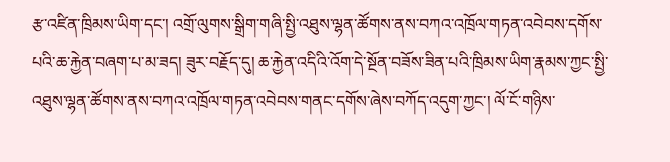རྩ་འཛིན་ཁྲིམས་ཡིག་དང་། འགྲོ་ལུགས་སྒྲིག་གཞི་སྤྱི་འཐུས་ལྷན་ཚོགས་ནས་བཀའ་འཁྲོལ་གཏན་འབེབས་དགོས་པའི་ཆ་རྐྱེན་བཞག་པ་མ་ཟད། ཟུར་བརྗོད་དུ། ཆ་རྐྱེན་འདིའི་འོག་དེ་སྔོན་བཟོས་ཟིན་པའི་ཁྲིམས་ཡིག་རྣམས་ཀྱང་སྤྱི་འཐུས་ལྷན་ཚོགས་ནས་བཀའ་འཁྲོལ་གཏན་འབེབས་གནང་དགོས་ཞེས་བཀོད་འདུག་ཀྱང་། ལོ་ངོ་གཉིས་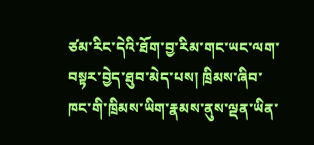ཙམ་རིང་དེའི་ཐོག་བྱ་རིམ་གང་ཡང་ལག་བསྟར་བྱེད་ཐུབ་མེད་པས། ཁྲིམས་ཞིབ་ཁང་གི་ཁྲིམས་ཡིག་རྣམས་ནུས་ལྡན་ཡིན་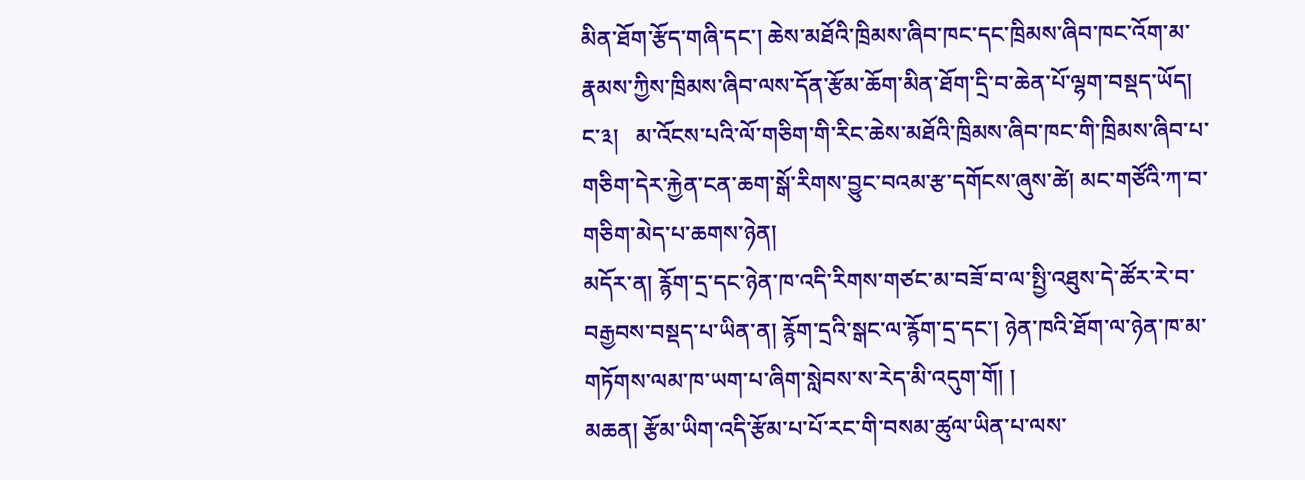མིན་ཐོག་རྩོད་གཞི་དང་། ཆེས་མཐོའི་ཁྲིམས་ཞིབ་ཁང་དང་ཁྲིམས་ཞིབ་ཁང་འོག་མ་རྣམས་ཀྱིས་ཁྲིམས་ཞིབ་ལས་དོན་རྩོམ་ཆོག་མིན་ཐོག་དྲི་བ་ཆེན་པོ་ལྷག་བསྡད་ཡོད།
ང་༣།   མ་འོངས་པའི་ལོ་གཅིག་གི་རིང་ཆེས་མཐོའི་ཁྲིམས་ཞིབ་ཁང་གི་ཁྲིམས་ཞིབ་པ་གཅིག་དེར་རྐྱེན་ངན་ཆག་སྒོ་རིགས་བྱུང་བའམ་རྩ་དགོངས་ཞུས་ཚེ། མང་གཙོའི་ཀ་བ་གཅིག་མེད་པ་ཆགས་ཉེན།
མདོར་ན། རྙོག་དྲ་དང་ཉེན་ཁ་འདི་རིགས་གཙང་མ་བཟོ་བ་ལ་སྤྱི་འཐུས་དེ་ཚོར་རེ་བ་བརྒྱབས་བསྡད་པ་ཡིན་ན། རྙོག་དྲའི་སྒང་ལ་རྙོག་དྲ་དང་། ཉེན་ཁའི་ཐོག་ལ་ཉེན་ཁ་མ་གཏོགས་ལམ་ཁ་ཡག་པ་ཞིག་སླེབས་ས་རེད་མི་འདུག་གོ། །
མཆན། རྩོམ་ཡིག་འདི་རྩོམ་པ་པོ་རང་གི་བསམ་ཚུལ་ཡིན་པ་ལས་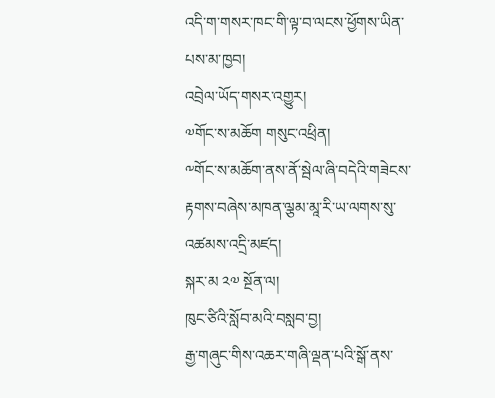འདི་ག་གསར་ཁང་གི་ལྟ་བ་ལངས་ཕྱོགས་ཡིན་པས་མ་ཁྱབ།
འབྲེལ་ཡོད་གསར་འགྱུར།
༧གོང་ས་མཆོག གསུང་འཕྲིན།
༸གོང་ས་མཆོག་ནས་ནོ་སྦེལ་ཞི་བདེའི་གཟེངས་རྟགས་བཞེས་མཁན་ལྕམ་མཱ་རི་ཡ་ལགས་སུ་འཚམས་འདྲི་མཛད།
སྐར་མ ༢༧ སྔོན་ལ།
ཁུང་ཙིའི་སློབ་མའི་བསླབ་བྱ།
རྒྱ་གཞུང་གིས་འཆར་གཞི་ལྡན་པའི་སྒོ་ནས་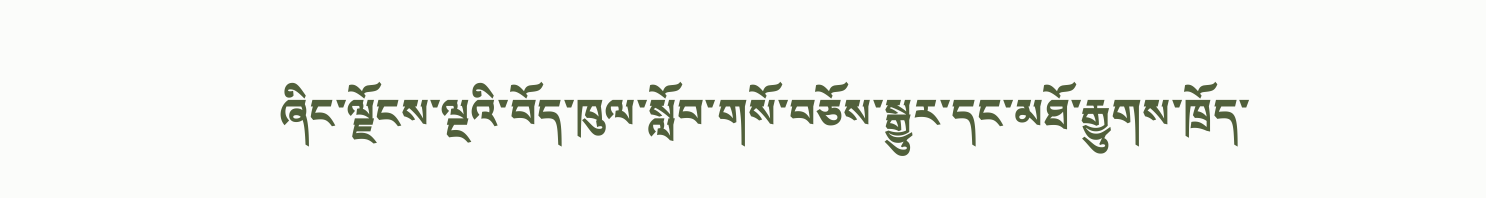ཞིང་ལྗོངས་ལྔའི་བོད་ཁུལ་སློབ་གསོ་བཅོས་སྒྱུར་དང་མཐོ་རྒྱུགས་ཁྲོད་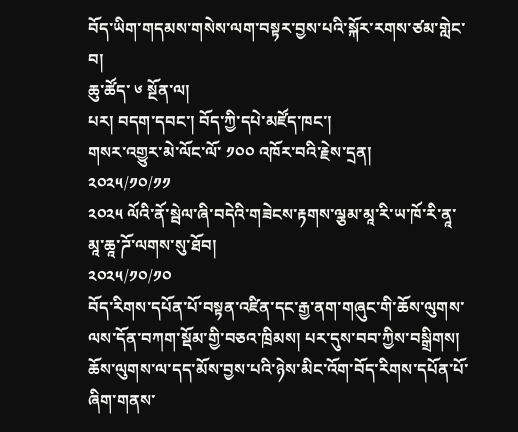བོད་ཡིག་གདམས་གསེས་ལག་བསྟར་བྱས་པའི་སྐོར་རགས་ཙམ་གླེང་བ།
ཆུ་ཚོད་ ༦ སྔོན་ལ།
པར། བདག་དབང་། བོད་ཀྱི་དཔེ་མཛོད་ཁང་།
གསར་འགྱུར་མེ་ལོང་ལོ་ ༡༠༠ འཁོར་བའི་རྗེས་དྲན།
༢༠༢༥/༡༠/༡༡
༢༠༢༥ ལོའི་ནོ་སྦེལ་ཞི་བདེའི་གཟེངས་རྟགས་ལྕམ་མཱ་རི་ཡ་ཁོ་རི་ནཱ་མཱ་ཆཱ་ཌོ་ལགས་སུ་ཐོབ།
༢༠༢༥/༡༠/༡༠
བོད་རིགས་དཔོན་པོ་བསྟན་འཛིན་དང་རྒྱ་ནག་གཞུང་གི་ཆོས་ལུགས་ལས་དོན་བཀག་སྡོམ་གྱི་བཅའ་ཁྲིམས། པར་དུས་བབ་ཀྱིས་བསྒྲིགས།
ཆོས་ལུགས་ལ་དད་མོས་བྱས་པའི་ཉེས་མིང་འོག་བོད་རིགས་དཔོན་པོ་ཞིག་གནས་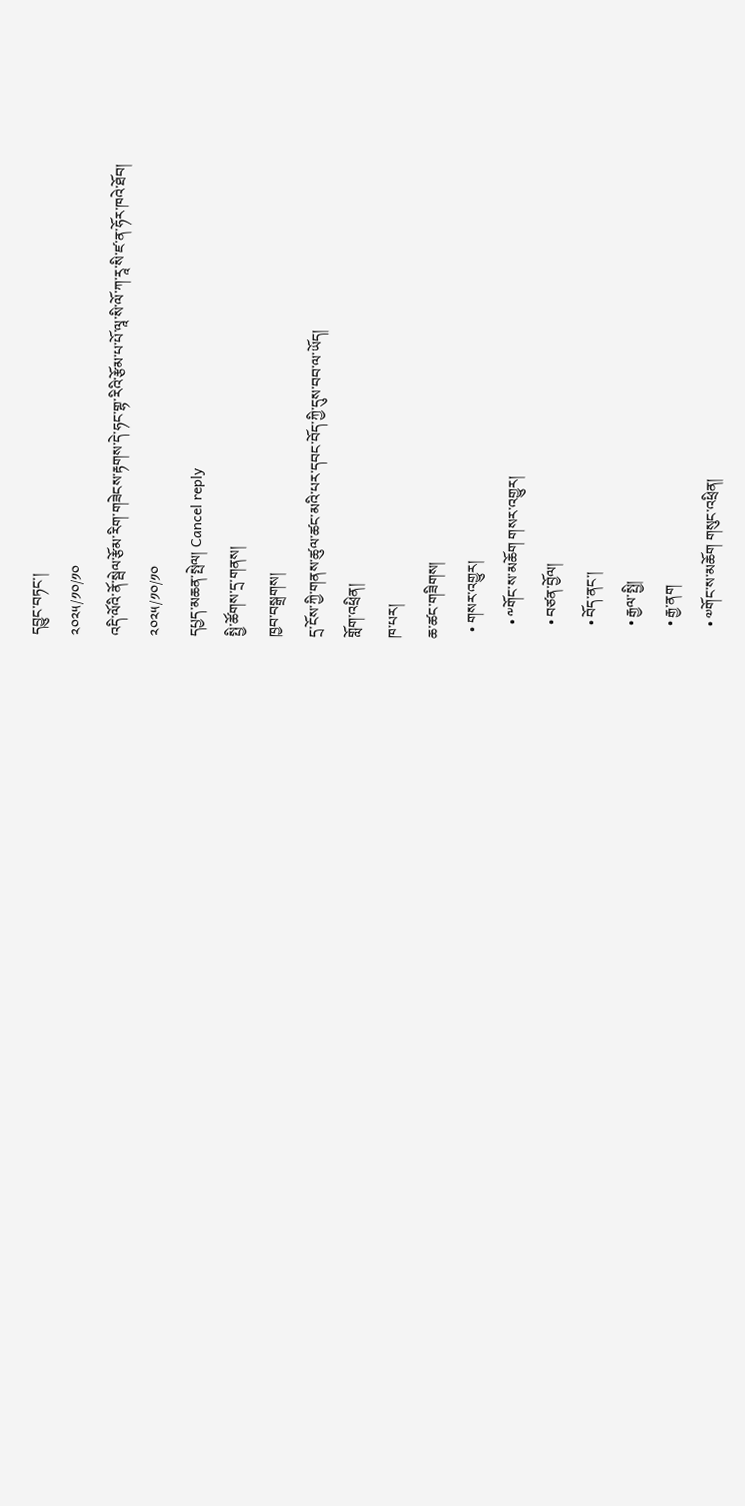དབྱུང་བཏང་།
༢༠༢༥/༡༠/༡༠
འདི་ལོའི་ནོ་སྦེལ་རྩོམ་རིག་གཟེངས་རྟགས་དེ་ཧང་གྷ་རིའི་རྩོམ་པ་པོ་ལཱ་སི་ལོ་ཀ་རཱ་སི་ཛ་ན་ཧོར་ཁའེ་ཐོབ།
༢༠༢༥/༡༠/༡༠
དཔྱད་མཆན་སྤེལ། Cancel reply
སྤྱི་ཚོགས་དྲ་གནས།
ཁྱབ་བསྒྲགས།
དྲ་ངོས་ཀྱི་གནས་ཚུལ་ཚང་མའི་པར་དབང་བོད་ཀྱི་དུས་བབ་ལ་ཡོད།
གློག་འཕྲིན།
ཁ་པར།
ཆ་ཚང་གཟིགས།
  • གསར་འགྱུར།
    • ༸གོང་ས་མཆོག གསར་འགྱུར།
    • བཙན་བྱོལ།
    • བོད་ནང་།
    • རྒྱལ་སྤྱི།
    • རྒྱ་ནག
    • ༧གོང་ས་མཆོག གསུང་འཕྲིན།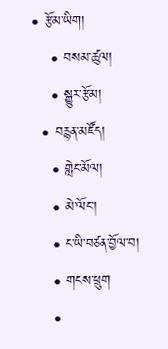• རྩོམ་ཡིག།
    • བསམ་ཚུལ།
    • སྒྱུར་རྩོམ།
  • བརྙན་མཛོད།
    • གླེང་མོལ།
    • མེ་ལོང་།
    • ང་ཡི་བཙན་བྱོལ་བ།
    • གངས་ཕྲུག
    •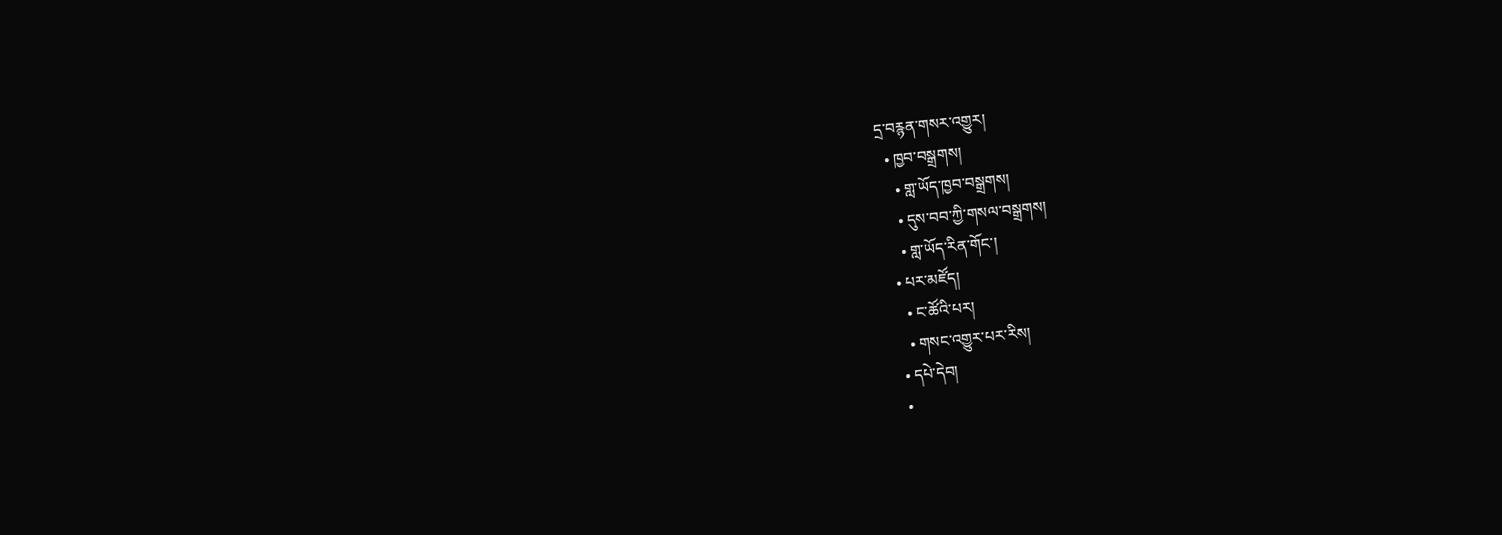དྲ་བརྙན་གསར་འགྱུར།
  • ཁྱབ་བསྒྲགས།
    • གླ་ཡོད་ཁྱབ་བསྒྲགས།
    • དུས་བབ་ཀྱི་གསལ་བསྒྲགས།
    • གླ་ཡོད་རིན་གོང་།
  • པར་མཛོད།
    • ང་ཚོའི་པར།
    • གསང་འགྱུར་པར་རིས།
  • དཔེ་དེབ།
  •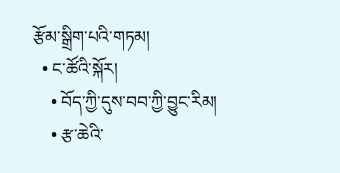རྩོམ་སྒྲིག་པའི་གཏམ།
  • ང་ཚོའི་སྐོར།
    • བོད་ཀྱི་དུས་བབ་ཀྱི་བྱུང་རིམ།
    • རྩ་ཆེའི་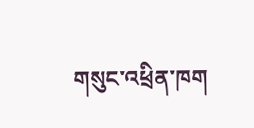གསུང་འཕྲིན་ཁག